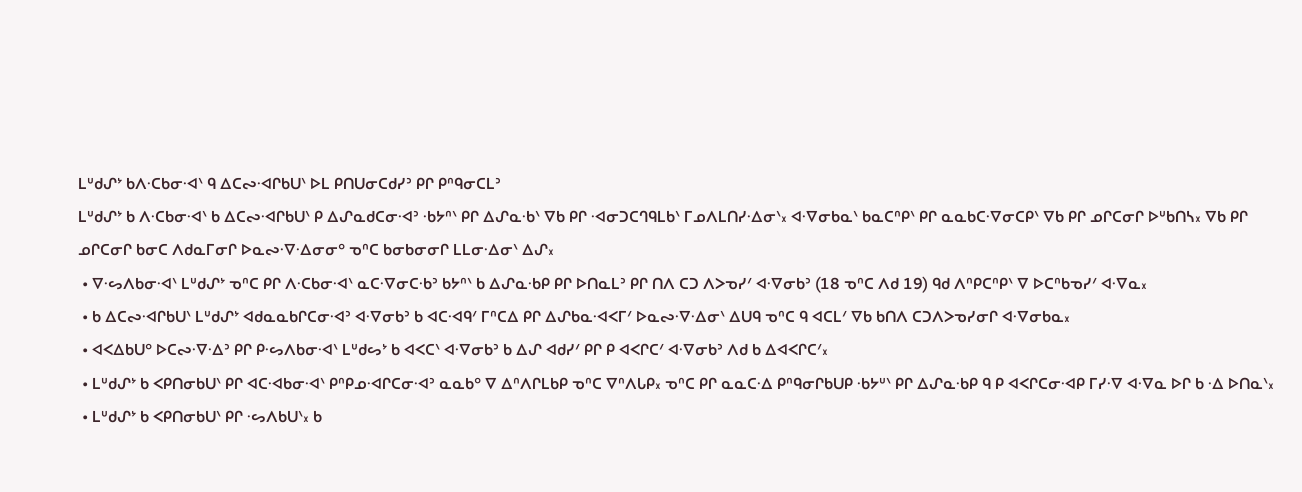ᒪᐡᑯᔑᔾ ᑲᐱᐧᑕᑲᓂᐧᐊᐠ ᑫ ᐃᑕᔓᐧᐊᒋᑲᑌᐠ ᐅᒪ ᑭᑎᑌᓂᑕᑯᓯᐣ ᑭᒋ ᑭᐢᑫᓂᑕᒪᐣ
ᒪᐡᑯᔑᔾ ᑲ ᐱᐧᑕᑲᓂᐧᐊᐠ ᑲ ᐃᑕᔓᐧᐊᒋᑲᑌᐠ ᑭ ᐃᔑᓇᑯᑕᓂᐧᐊᐣ ᐧᑲᔭᐢᐠ ᑭᒋ ᐃᔑᓇᐧᑲᐠ ᐁᑲ ᑭᒋ ᐧᐊᓂᑐᑕᒉᑫᒪᑲᐠ ᒥᓄᐱᒪᑎᓯᐧᐃᓂᐠ᙮ ᐊᐧᐁᓂᑲᓇᐠ ᑲᓇᑕᐢᑭᐠ ᑭᒋ ᓇᓇᑲᑕᐧᐁᓂᑕᑭᐠ ᐁᑲ ᑭᒋ ᓄᒋᑕᓂᒋ ᐅᐡᑲᑎᓴ᙮ ᐁᑲ ᑭᒋ ᓄᒋᑕᓂᒋ ᑲᓂᑕ ᐱᑯᓇᒥᓂᒋ ᐅᓇᔓᐧᐁᐧᐃᓂᓂᐤ ᓀᐢᑕ ᑲᓂᑲᓂᓂᒋ ᒪᒪᓂᐧᐃᓂᐠ ᐃᔑ᙮
 • ᐁᐧᔕᐱᑲᓂᐧᐊᐠ ᒪᐡᑯᔑᔾ ᓀᐢᑕ ᑭᒋ ᐱᐧᑕᑲᓂᐧᐊᐠ ᓇᑕᐧᐁᓂᑕᐧᑲᐣ ᑲᔭᐢᐠ ᑲ ᐃᔑᓇᐧᑲᑭ ᑭᒋ ᐅᑎᓇᒪᐣ ᑭᒋ ᑎᐱ ᑕᑐ ᐱᐳᓀᓯᐟ ᐊᐧᐁᓂᑲᐣ (18 ᓀᐢᑕ ᐱᑯ 19) ᑫᑯ ᐱᐢᑭᑕᐢᑭᐠ ᐁ ᐅᑕᐢᑲᓀᓯᐟ ᐊᐧᐁᓇ᙮
 • ᑲ ᐃᑕᔓᐧᐊᒋᑲᑌᐠ ᒪᐡᑯᔑᔾ ᐊᑯᓇᓇᑲᒋᑕᓂᐧᐊᐣ ᐊᐧᐁᓂᑲᐣ ᑲ ᐊᑕᐧᐊᑫᐟ ᒥᐢᑕᐃ ᑭᒋ ᐃᔑᑲᓇᐧᐊᐸᒥᐟ ᐅᓇᔓᐧᐁᐧᐃᓂᐠ ᐃᑌᑫ ᓀᐢᑕ ᑫ ᐊᑕᒪᐟ ᐁᑲ ᑲᑎᐱ ᑕᑐᐱᐳᓀᓯᓂᒋ ᐊᐧᐁᓂᑲᓇ᙮
 • ᐊᐸᐃᑲᑌᐤ ᐅᑕᔓᐧᐁᐧᐃᐣ ᑭᒋ ᑭᐧᔕᐱᑲᓂᐧᐊᐠ ᒪᐡᑯᔕᔾ ᑲ ᐊᐸᑕᐠ ᐊᐧᐁᓂᑲᐣ ᑲ ᐃᔑ ᐊᑯᓯᐟ ᑭᒋ ᑭ ᐊᐸᒋᑕᐟ ᐊᐧᐁᓂᑲᐣ ᐱᑯ ᑲ ᐃᐊᐸᒋᑕᐟ᙮
 • ᒪᐡᑯᔑᔾ ᑲ ᐸᑭᑎᓂᑲᑌᐠ ᑭᒋ ᐊᑕᐧᐊᑲᓂᐧᐊᐠ ᑭᐢᑭᓄᐧᐊᒋᑕᓂᐧᐊᐣ ᓇᓇᑲᐤ ᐁ ᐃᐢᐱᒋᒪᑲᑭ ᓀᐢᑕ ᐁᐢᐱᒐᑭ᙮ ᓀᐢᑕ ᑭᒋ ᓇᓇᑕᐧᐃ ᑭᐢᑫᓂᒋᑲᑌᑭ ᐧᑲᔭᐡᐠ ᑭᒋ ᐃᔑᓇᐧᑲᑭ ᑫ ᑭ ᐊᐸᒋᑕᓂᐧᐊᑭ ᒥᓯᐧᐁ ᐊᐧᐁᓇ ᐅᒋ ᑲ ᐧᐃ ᐅᑎᓇᐠ᙮
 • ᒪᐡᑯᔑᔾ ᑲ ᐸᑭᑎᓂᑲᑌᐠ ᑭᒋ ᐧᔕᐱᑲᑌᐠ᙮ ᑲ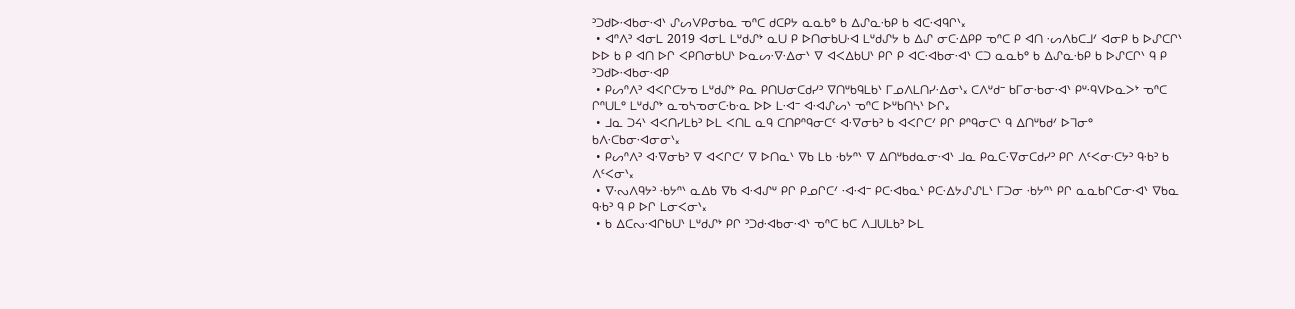ᐣᑐᑯᐅᐧᐊᑲᓂᐧᐊᐠ ᔑᔕᐯᑭᓂᑲᓇ ᓀᐢᑕ ᑯᑕᑭᔭ ᓇᓇᑲᐤ ᑲ ᐃᔑᓇᐧᑲᑭ ᑲ ᐊᑕᐧᐊᑫᒋᐠ᙮
 • ᐊᐢᐱᐣ ᐊᓂᒪ 2019 ᐊᓂᒪ ᒪᐡᑯᔑᔾ ᓇᑌ ᑭ ᐅᑎᓂᑲᑌᐧᐊ ᒪᐡᑯᔑᔭ ᑲ ᐃᔑ ᓂᑕᐧᐃᑭᑭ ᓀᐢᑕ ᑭ ᐊᑎ ᐧᔕᐱᑲᑕᒧᐟ ᐊᓂᑭ ᑲ ᐅᔑᑕᒋᐠ ᐅᐅ ᑲ ᑭ ᐊᑎ ᐅᒋ ᐸᑭᑎᓂᑲᑌᐠ ᐅᓇᔕᐧᐁᐧᐃᓂᐠ ᐁ ᐊᐸᐃᑲᑌᐠ ᑭᒋ ᑭ ᐊᑕᐧᐊᑲᓂᐧᐊᐠ ᑕᑐ ᓇᓇᑲᐤ ᑲ ᐃᔑᓇᐧᑲᑭ ᑲ ᐅᔑᑕᒋᐠ ᑫ ᑭ ᐣᑐᑯᐅᐧᐊᑲᓂᐧᐊᑭ
 • ᑭᔕᐢᐱᐣ ᐊᐸᒋᑕᔭᓀ ᒪᐡᑯᔑᔾ ᑭᓇ ᑭᑎᑌᓂᑕᑯᓯᐣ ᐁᑎᐡᑲᑫᒪᑲᐠ ᒥᓄᐱᒪᑎᓯᐧᐃᓂᐠ᙮ ᑕᐱᐡᑯᐨ ᑲᒥᓂᐧᑲᓂᐧᐊᐠ ᑭᐡᐧᑫᐯᐅᓇᐳᔾ ᓀᐢᑕ ᒋᐢᑌᒪᐤ ᒪᐡᑯᔑᔾ ᓇᓀᓴᓀᓂᑕᐧᑲᐧᓇ ᐅᐅ ᒪᐧᐊᐨ ᐊᐧᐊᔑᔕᐠ ᓀᐢᑕ ᐅᐡᑲᑎᓴᐠ ᐅᒋ᙮
 • ᒧᓇ ᑐᔦᐠ ᐊᐸᑎᓯᒪᑲᐣ ᐅᒪ ᐸᑎᒪ ᓇᑫ ᑕᑎᑭᐢᑫᓂᑕᑦ ᐊᐧᐁᓂᑲᐣ ᑲ ᐊᐸᒋᑕᐟ ᑭᒋ ᑭᐢᑫᓂᑕᐠ ᑫ ᐃᑎᐡᑲᑯᐟ ᐅᒣᓂᐤ ᑲᐱᐧᑕᑲᓂᐧᐊᓂᓂᐠ᙮
 • ᑭᔕᐢᐱᐣ ᐊᐧᐁᓂᑲᐣ ᐁ ᐊᐸᒋᑕᐟ ᐁ ᐅᑎᓇᐠ ᐁᑲ ᒪᑲ ᐧᑲᔭᐢᐠ ᐁ ᐃᑎᐡᑲᑯᓇᓂᐧᐊᐠ ᒧᓇ ᑭᓇᑕᐧᐁᓂᑕᑯᓯᐣ ᑭᒋ ᐱᑦᐸᓂᐧᑕᔭᐣ ᑫᐧᑲᐣ ᑲ ᐱᑦᐸᓂᐠ᙮
 • ᐁᐧᔓᐱᑫᔭᐣ ᐧᑲᔭᐢᐠ ᓇᐃᑲ ᐁᑲ ᐊᐧᐊᔑᐡ ᑭᒋ ᑭᓄᒋᑕᐟ ᐧᐊᐧᐊᐨ ᑭᑕᐧᐊᑲᓇᐠ ᑭᑕᐧᐃᔭᔑᔑᒪᐠ ᒥᑐᓂ ᐧᑲᔭᐢᐠ ᑭᒋ ᓇᓇᑲᒋᑕᓂᐧᐊᐠ ᐁᑲᓇ ᑫᐧᑲᐣ ᑫ ᑭ ᐅᒋ ᒪᓂᐸᓂᐠ᙮
 • ᑲ ᐃᑕᔓᐧᐊᒋᑲᑌᐠ ᒪᐡᑯᔑᔾ ᑭᒋ ᐣᑐᑯᐧᐊᑲᓂᐧᐊᐠ ᓀᐢᑕ ᑲᑕ ᐱᒧᑌᒪᑲᐣ ᐅᒪ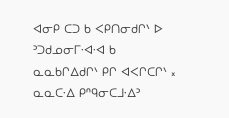ᐊᓂᑭ ᑕᑐ ᑲ ᐸᑭᑎᓂᑯᒋᐠ ᐅ ᐣᑐᑯᓄᓂᒥᐧᐊᐧᐊ ᑲ ᓇᓇᑲᒋᐃᑯᒋᐠ ᑭᒋ ᐊᐸᒋᑕᒋᐠ ᙮
ᓇᓇᑕᐧᐃ ᑭᐢᑫᓂᑕᒧᐧᐃᐣ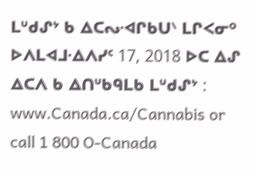ᒪᐡᑯᔑᔾ ᑲ ᐃᑕᔓᐧᐊᒋᑲᑌᐠ ᒪᒋᐸᓂᐤ ᐅᐱᒪᐊᒧᐧᐃᐱᓯᑦ 17, 2018 ᐅᑕ ᐃᔑ ᐃᑕᐱ ᑲ ᐃᑎᐡᑲᑫᒪᑲ ᒪᐡᑯᔑᔾ : www.Canada.ca/Cannabis or call 1 800 O-Canada